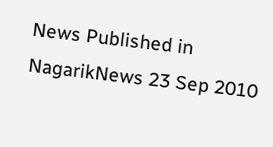News Published in NagarikNews 23 Sep 2010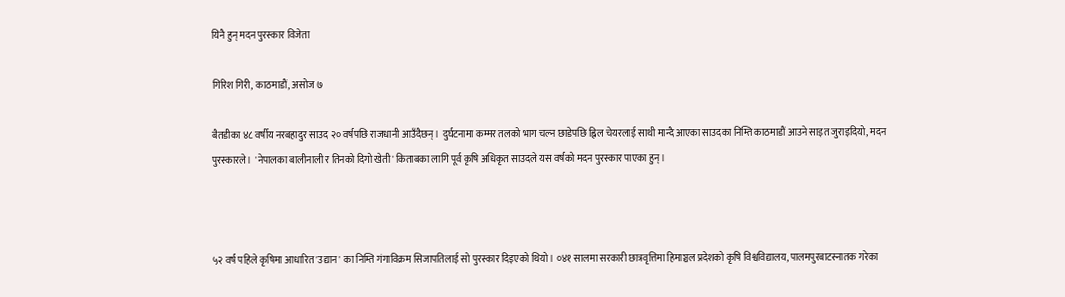यिनै हुन् मदन पुरस्कार विजेता

गिरिश गिरी, काठमाडौं, असोज ७

बैतडीका ४८ वर्षीय नरबहादुर साउद २० वर्षपछि राजधानी आउँदैछन्। दुर्घटनामा कम्मर तलको भाग चल्न छाडेपछि ह्विल चेयरलाई साथी मान्दै आएका साउदका निम्ति काठमाडौं आउने साइत जुराइदियो, मदन पुरस्कारले।  'नेपालका बालीनाली र तिनको दिगो खेती' किताबका लागि पूर्व कृषि अधिकृत साउदले यस वर्षको मदन पुरस्कार पाएका हुन्।



५२ वर्ष पहिले कृषिमा आधारित 'उद्यान' का निम्ति गंगाविक्रम सिजापतिलाई सो पुरस्कार दिइएको थियो। ०४१ सालमा सरकारी छात्रवृत्तिमा हिमाञ्चल प्रदेशको कृषि विश्वविद्यालय, पालमपुरबाटस्नातक गरेका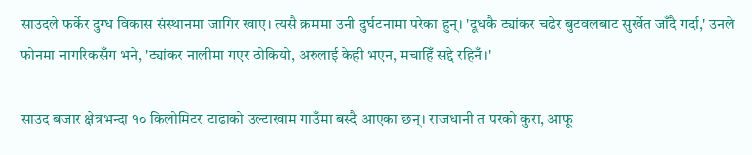साउदले फर्केर दुग्ध विकास संस्थानमा जागिर खाए। त्यसै क्रममा उनी दुर्घटनामा परेका हुन्। 'दूधकै ट्यांकर चढेर बुटवलबाट सुर्खेत जाँदै गर्दा,' उनले फोनमा नागरिकसँग भने, 'ट्यांकर नालीमा गएर ठोकियो, अरुलाई केही भएन, मचाहिँ सद्दे रहिनँ।'

साउद बजार क्षेत्रभन्दा १० किलोमिटर टाढाको उल्टाखाम गाउँमा बस्दै आएका छन्। राजधानी त परको कुरा, आफू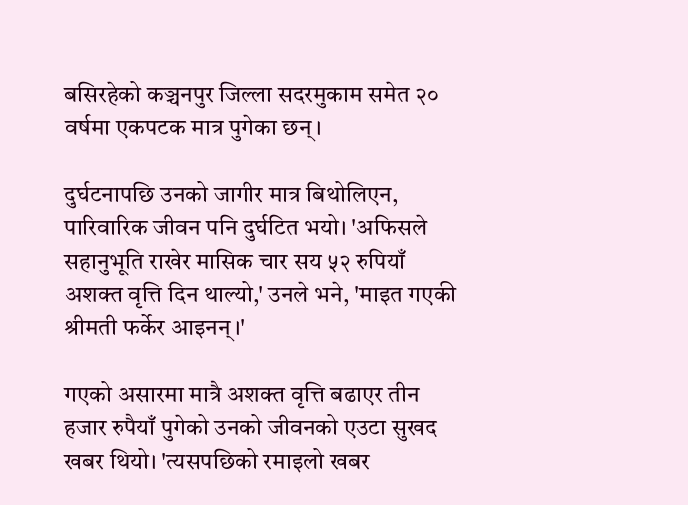बसिरहेको कञ्चनपुर जिल्ला सदरमुकाम समेत २० वर्षमा एकपटक मात्र पुगेका छन्।

दुर्घटनापछि उनको जागीर मात्र बिथोलिएन, पारिवारिक जीवन पनि दुर्घटित भयो। 'अफिसले सहानुभूति राखेर मासिक चार सय ५२ रुपियाँ अशक्त वृत्ति दिन थाल्यो,' उनले भने, 'माइत गएकी श्रीमती फर्केर आइनन्।'

गएको असारमा मात्रै अशक्त वृत्ति बढाएर तीन हजार रुपैयाँ पुगेको उनको जीवनको एउटा सुखद खबर थियो। 'त्यसपछिको रमाइलो खबर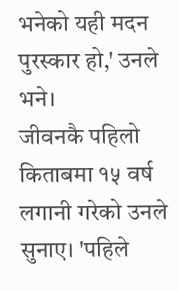भनेको यही मदन पुरस्कार हो,' उनले भने।
जीवनकै पहिलो किताबमा १५ वर्ष लगानी गरेको उनले सुनाए। 'पहिले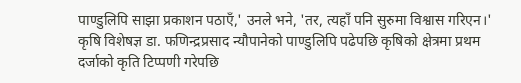पाण्डुलिपि साझा प्रकाशन पठाएँ,' उनले भने, 'तर, त्यहाँ पनि सुरुमा विश्वास गरिएन।'
कृषि विशेषज्ञ डा. फणिन्द्रप्रसाद न्यौपानेको पाण्डुलिपि पढेपछि कृषिको क्षेत्रमा प्रथम दर्जाको कृति टिप्पणी गरेपछि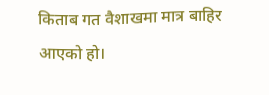किताब गत वैशाखमा मात्र बाहिर आएको हो।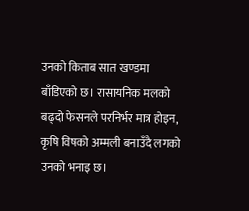उनको किताब सात खण्डमा बाँडिएको छ। रासायनिक मलको बढ्दो फेसनले परनिर्भर मात्र होइन, कृषि विषको अम्मली बनाउँदै लगको उनको भनाइ छ।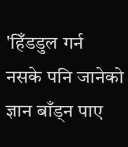'हिँडडुल गर्न नसके पनि जानेको ज्ञान बाँड्न पाए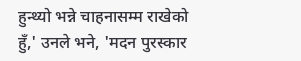हुन्थ्यो भन्ने चाहनासम्म राखेको हुँ,' उनले भने, 'मदन पुरस्कार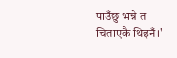पाउँछु भन्ने त चिताएकै थिइनँ।'